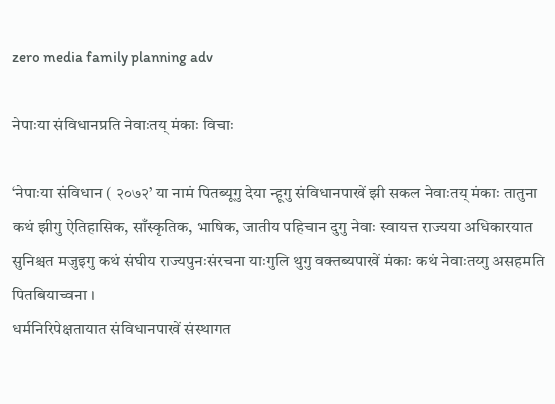zero media family planning adv

नेपाःया संविधानप्रति नेवाःतय् मंकाः विचाः

‘नेपाःया संविधान ( २०७२’ या नामं पितब्यूगु देया न्हूगु संविधानपाखें झी सकल नेवाःतय् मंकाः तातुना कथं झीगु ऐतिहासिक, साँस्कृतिक, भाषिक, जातीय पहिचान दुगु नेवाः स्वायत्त राज्यया अधिकारयात सुनिश्चत मजुइगु कथं संघीय राज्यपुनःसंरचना याःगुलि थुगु वक्तब्यपाखें मंकाः कथं नेवाःतय्गु असहमति पितबियाच्वना ।
धर्मनिरिपेक्षतायात संविधानपाखें संस्थागत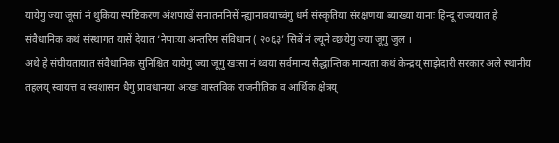यायेगु ज्या जूसां नं थुकिया स्पष्टिकरण अंशपाखें सनातननिसें न्ह्यानावयाच्वंगु धर्म संस्कृतिया संरक्षणया ब्याख्या यानाः हिन्दू राज्ययात हे संवैधानिक कथं संस्थागत यासें देयात ‘नेपाःया अन्तरिम संविधान ( २०६३’ सिबें नं ल्यूने व्छयेगु ज्या जूगु जुल ।
अथे हे संघीयतायात संवैधानिक सुनिश्चित यायेगु ज्या जूगु खःसा नं थ्वया सर्वमान्य सैद्धान्तिक मान्यता कथं केन्द्रय् साझेदारी सरकार अले स्थानीय तहलय् स्वायत्त व स्वशासन धैगु प्रावधानया अःखः वास्तविक राजनीतिक व आर्थिक क्षेत्रय्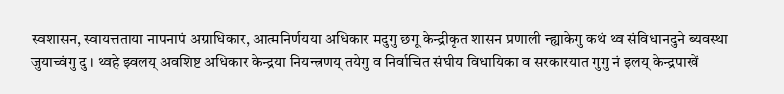स्वशासन, स्वायत्तताया नापनापं अग्राधिकार, आत्मनिर्णयया अधिकार मदुगु छगू केन्द्रीकृत शासन प्रणाली न्ह्याकेगु कथं थ्व संविधानदुने ब्यवस्था जुयाच्वंगु दु । थ्वहे झ्वलय् अवशिष्ट अधिकार केन्द्रया नियन्त्रणय् तयेगु व निर्वाचित संघीय विधायिका व सरकारयात गुगु नं इलय् केन्द्रपाखें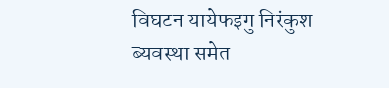विघटन यायेफइगु निरंकुश ब्यवस्था समेत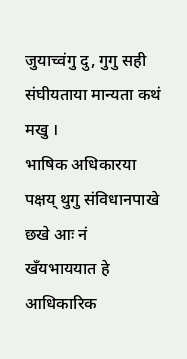जुयाच्वंगु दु, गुगु सही संघीयताया मान्यता कथं मखु ।
भाषिक अधिकारया पक्षय् थुगु संविधानपाखे छखे आः नं खँयभाययात हे आधिकारिक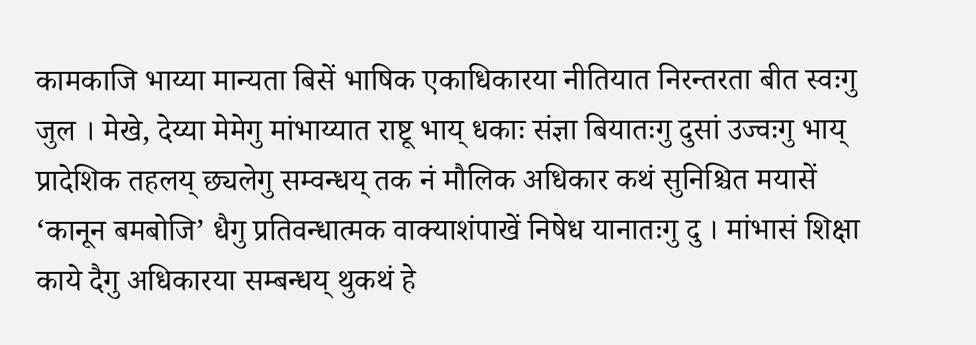कामकाजि भाय्या मान्यता बिसें भाषिक एकाधिकारया नीतियात निरन्तरता बीत स्वःगु जुल । मेखे, देय्या मेमेगु मांभाय्यात राष्टू भाय् धकाः संज्ञा बियातःगु दुसां उज्वःगु भाय् प्रादेशिक तहलय् छ्यलेगु सम्वन्धय् तक नं मौलिक अधिकार कथं सुनिश्चित मयासें ‘कानून बमबोजि’ धैगु प्रतिवन्धात्मक वाक्याशंपाखें निषेध यानातःगु दु । मांभासं शिक्षा काये दैगु अधिकारया सम्बन्धय् थुकथं हे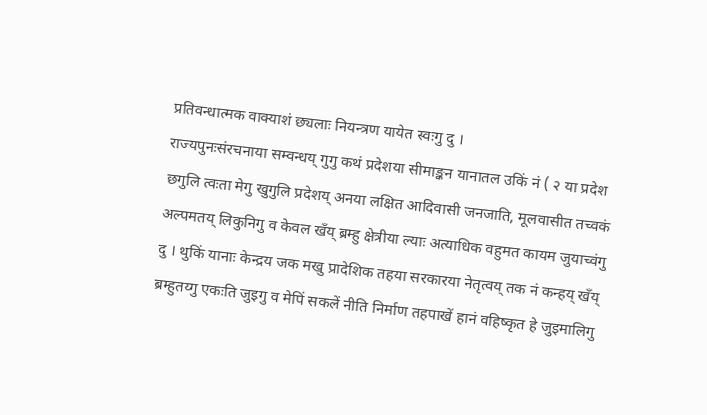प्रतिवन्धात्मक वाक्याशं छ्यलाः नियन्त्रण यायेत स्वःगु दु ।
राज्यपुनःसंरचनाया सम्वन्धय् गुगु कथं प्रदेशया सीमाङ्कन यानातल उकिं नं ( २ या प्रदेश छगुलि त्वःता मेगु खुगुलि प्रदेशय् अनया लक्षित आदिवासी जनजाति, मूलवासीत तच्वकं अल्पमतय् लिकुनिगु व केवल खँय् ब्रम्हु क्षेत्रीया ल्याः अत्याधिक वहुमत कायम जुयाच्वंगु दु । थुकिं यानाः केन्द्रय जक मखु प्रादेशिक तहया सरकारया नेतृत्वय् तक नं कन्हय् खँय् ब्रम्हुतय्गु एकःति जुइगु व मेपिं सकलें नीति निर्माण तहपाखें हानं वहिष्कृत हे जुइमालिगु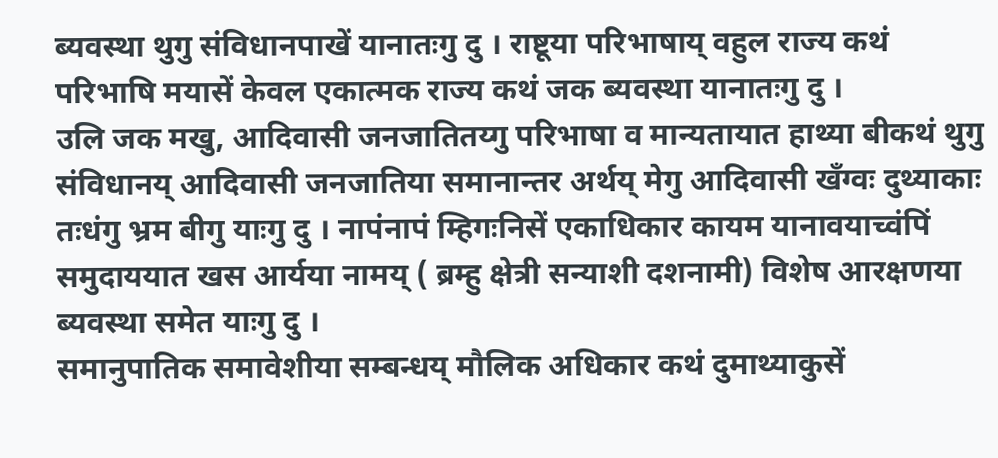ब्यवस्था थुगु संविधानपाखें यानातःगु दु । राष्टूया परिभाषाय् वहुल राज्य कथं परिभाषि मयासें केवल एकात्मक राज्य कथं जक ब्यवस्था यानातःगु दु ।
उलि जक मखु, आदिवासी जनजातितय्गु परिभाषा व मान्यतायात हाथ्या बीकथं थुगु संविधानय् आदिवासी जनजातिया समानान्तर अर्थय् मेगु आदिवासी खँग्वः दुथ्याकाः तःधंगु भ्रम बीगु याःगु दु । नापंनापं म्हिगःनिसें एकाधिकार कायम यानावयाच्वंपिं समुदाययात खस आर्यया नामय् ( ब्रम्हु क्षेत्री सन्याशी दशनामी) विशेष आरक्षणया ब्यवस्था समेत याःगु दु ।
समानुपातिक समावेशीया सम्बन्धय् मौलिक अधिकार कथं दुमाथ्याकुसें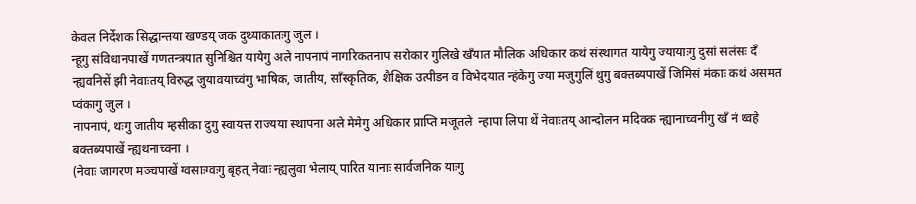केवल निर्देशक सिद्धान्तया खण्डय् जक दुथ्याकातःगु जुल ।
न्हूगु संविधानपाखें गणतन्त्रयात सुनिश्चित यायेगु अले नापनापं नागरिकतनाप सरोकार गुलिखे खँयात मौलिक अधिकार कथं संस्थागत यायेगु ज्यायाःगु दुसां सलंसः दँ न्ह्यवनिसें झी नेवाःतय् विरुद्ध जुयावयाच्वंगु भाषिक, जातीय, साँस्कृतिक, शैक्षिक उत्पीडन व विभेदयात न्हंकेगु ज्या मजुगुलिं थुगु बक्तब्यपाखें जिमिसं मंकाः कथं असमत प्वंकागु जुल ।
नापनापं, थःगु जातीय म्हसीका दुगु स्वायत्त राज्यया स्थापना अले मेमेगु अधिकार प्राप्ति मजूतले  न्हापा लिपा थें नेवाःतय् आन्दोलन मदिक्क न्ह्यानाच्वनीगु खँ नं थ्वहे बक्तब्यपाखें न्ह्यथनाच्वना ।
(नेवाः जागरण मञ्चपाखें ग्वसाःग्वःगु बृहत् नेवाः न्ह्यलुवा भेलाय् पारित यानाः सार्वजनिक याःगु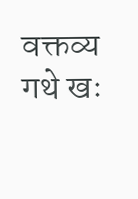वक्तव्य गथे खः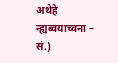अथेहे न्ह्यब्वयाच्वना – सं.)